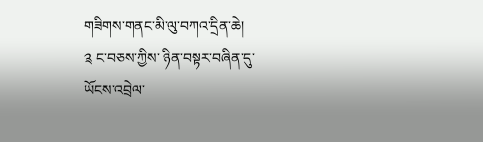གཟིགས་གནང་མི་ལུ་བཀའ་དྲིན་ཆེ།
༉ ང་བཅས་ཀྱིས་ ཉིན་བསྟར་བཞིན་དུ་
ཡོངས་འབྲེལ་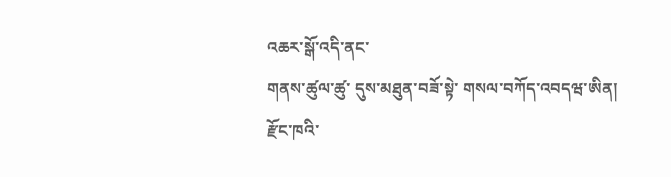འཆར་སྒོ་འདི་ནང་
གནས་ཚུལ་ཚུ་ དུས་མཐུན་བཟོ་སྟེ་ གསལ་བཀོད་འབདཝ་ཨིན།
རྫོང་ཁའི་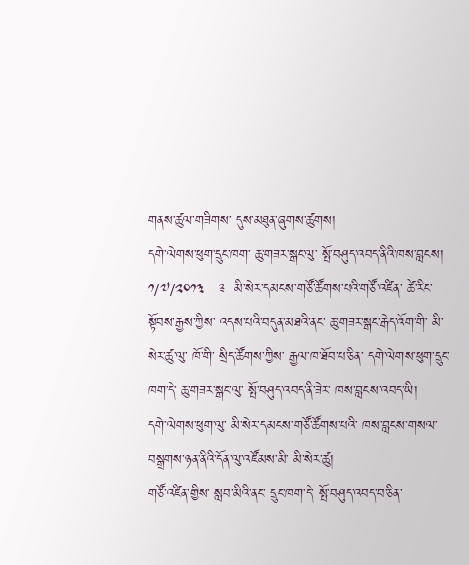གནས་ཚུལ་གཟིགས་ དུས་མཐུན་ཞུགས་ཚུགས།
དགེ་ལེགས་ཕུག་དྲུང་ཁག་ ཆུ་གཟར་སྒང་ལུ་ སྤོ་བཤུད་འབད་ནིའི་ཁས་བླངས།
༡/༧/༢༠༡༣   ༉  མི་སེར་དམངས་གཙོ་ཚོགས་པའི་གཙོ་འཛིན་ ཚེ་རིང་སྟོབས་རྒྱས་ཀྱིས་ འདས་པའི་བདུན་མཐའི་ནང་ ཆུ་གཟར་སྒང་རྒེད་འོག་གི་ མི་སེར་ཚུ་ལུ་ ཁོ་གི་ སྲིད་ཚོགས་ཀྱིས་ རྒྱལ་ཁ་ཐོབ་པ་ཅིན་ དགེ་ལེགས་ཕུག་དྲུང་ཁག་དེ་ ཆུ་གཟར་སྒང་ལུ་ སྤོ་བཤུད་འབད་ནི་ཟེར་ ཁས་བླངས་འབད་ཡི།
དགེ་ལེགས་ཕུག་ལུ་ མི་སེར་དམངས་གཙོ་ཚོགས་པའི་ ཁས་བླངས་གསལ་བསྒྲགས་ཉན་ནིའི་དོན་ལུ་འཛོམས་མི་ མི་སེར་ཚུ།
གཙོ་འཛིན་གྱིས་ སླབ་མིའི་ནང་ དྲུང་ཁག་དེ་ སྤོ་བཤུད་འབད་བ་ཅིན་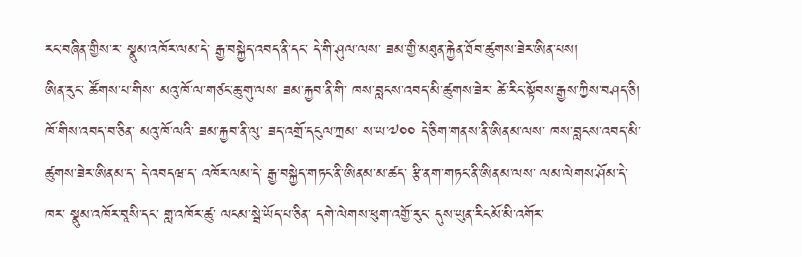རང་བཞིན་གྱིས་ར་ སྣུམ་འཁོར་ལམ་དེ་ རྒྱ་བསྐྱེད་འབད་ནི་དང་ དེ་གི་ཤུལ་ལས་ ཟམ་གྱི་མཐུན་རྐྱེན་ཐོབ་ཚུགས་ཟེར་ཨིན་པས།
ཨིན་རུང་ ཚོགས་པ་གིས་ མའུ་ཁོ་ལ་གཙང་ཆུ་གུ་ལས་ ཟམ་རྐྱབ་ནི་གི་ ཁས་བླངས་འབད་མི་ཚུགས་ཟེར་ ཚེ་རིང་སྟོབས་རྒྱས་ཀྱིས་བཤད་ཅི།
ཁོ་གིས་འབད་བ་ཅིན་ མའུ་ཁོ་ལའི་ ཟམ་རྐྱབ་ནི་ལུ་ ཟད་འགྲོ་དངུལ་ཀྲམ་ ས་ཡ་༧༠༠ དེ་ཅིག་གནས་ནི་ཨིནམ་ལས་ ཁས་བླངས་འབད་མི་ཚུགས་ཟེར་ཨིནམ་ད་ དེ་འབདཝ་ད་ འཁོར་ལམ་དེ་ རྒྱ་བསྐྱེད་གཏང་ནི་ཨིནམ་མ་ཚད་ རྩི་ནག་གཏང་ནི་ཨིནམ་ལས་ ལམ་ལེགས་ཤོམ་དེ་ཁར་ སྣུམ་འཁོར་བཱསི་དང་ གླ་འཁོར་ཚུ་ ལངམ་སྦེ་ཡོད་པ་ཅིན་ དགེ་ལེགས་ཕུག་འགྱོ་རུང་ དུས་ཡུན་རིངམོ་མི་འགོར་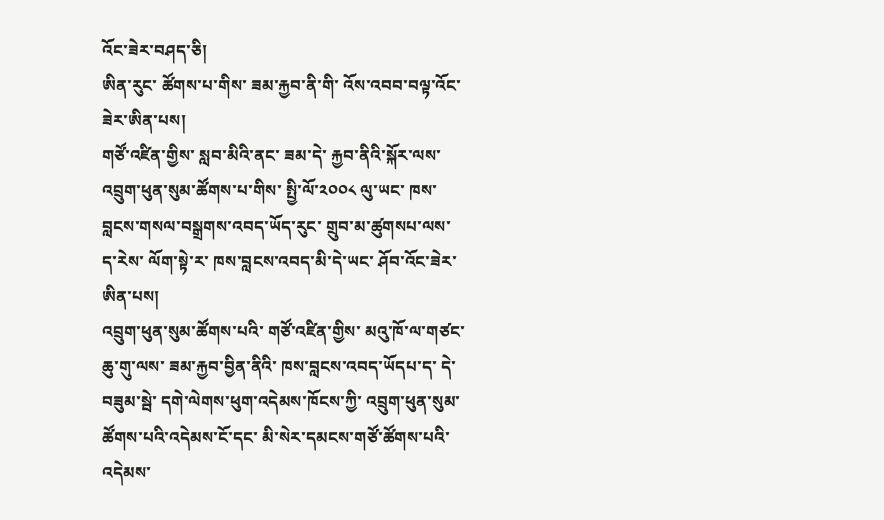འོང་ཟེར་བཤད་ཅི།
ཨིན་རུང་ ཚོགས་པ་གིས་ ཟམ་རྐྱབ་ནི་གི་ འོས་འབབ་བལྟ་འོང་ཟེར་ཨིན་པས།
གཙོ་འཛིན་གྱིས་ སླབ་མིའི་ནང་ ཟམ་དེ་ རྐྱབ་ནིའི་སྐོར་ལས་ འབྲུག་ཕུན་སུམ་ཚོགས་པ་གིས་ སྤྱི་ལོ་༢༠༠༨ ལུ་ཡང་ ཁས་བླངས་གསལ་བསྒྲགས་འབད་ཡོད་རུང་ གྲུབ་མ་ཚུགསཔ་ལས་ ད་རེས་ ལོག་སྟེ་ར་ ཁས་བླངས་འབད་མི་དེ་ཡང་ ཤོབ་འོང་ཟེར་ཨིན་པས།
འབྲུག་ཕུན་སུམ་ཚོགས་པའི་ གཙོ་འཛིན་གྱིས་ མའུ་ཁོ་ལ་གཙང་ཆུ་གུ་ལས་ ཟམ་རྐྱབ་བྱིན་ནིའི་ ཁས་བླངས་འབད་ཡོདཔ་ད་ དེ་བཟུམ་སྦེ་ དགེ་ལེགས་ཕུག་འདེམས་ཁོངས་ཀྱི་ འབྲུག་ཕུན་སུམ་ཚོགས་པའི་འདེམས་ངོ་དང་ མི་སེར་དམངས་གཙོ་ཚོགས་པའི་འདེམས་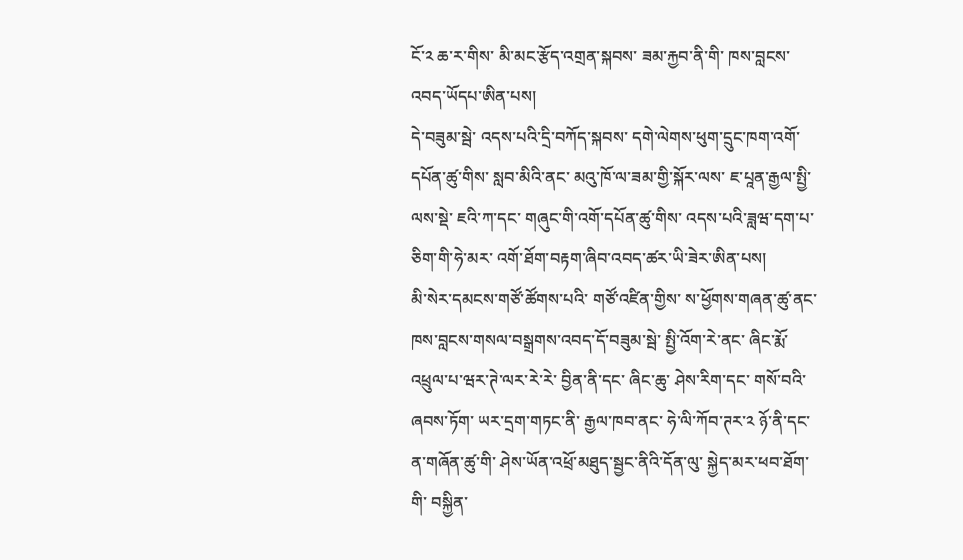ངོ་༢ ཆ་ར་གིས་ མི་མང་རྩོད་འགྲན་སྐབས་ ཟམ་རྐྱབ་ནི་གི་ ཁས་བླངས་འབད་ཡོདཔ་ཨིན་པས།
དེ་བཟུམ་སྦེ་ འདས་པའི་དྲི་བཀོད་སྐབས་ དགེ་ལེགས་ཕུག་དྲུང་ཁག་འགོ་དཔོན་ཚུ་གིས་ སླབ་མིའི་ནང་ མའུ་ཁོ་ལ་ཟམ་གྱི་སྐོར་ལས་ ཇ་པཱན་རྒྱལ་སྤྱི་ལས་སྡེ་ ཇའི་ཀ་དང་ གཞུང་གི་འགོ་དཔོན་ཚུ་གིས་ འདས་པའི་ཟླཝ་དག་པ་ཅིག་གི་ཧེ་མར་ འགོ་ཐོག་བརྟག་ཞིབ་འབད་ཚར་ཡི་ཟེར་ཨིན་པས།
མི་སེར་དམངས་གཙོ་ཚོགས་པའི་ གཙོ་འཛིན་གྱིས་ ས་ཕྱོགས་གཞན་ཚུ་ནང་ ཁས་བླངས་གསལ་བསྒྲགས་འབད་དོ་བཟུམ་སྦེ་ སྤྱི་འོག་རེ་ནང་ ཞིང་རྨོ་འཕྲུལ་པ་ཝར་ཊེ་ལར་རེ་རེ་ བྱིན་ནི་དང་ ཞིང་ཆུ་ ཤེས་རིག་དང་ གསོ་བའི་ཞབས་ཏོག་ ཡར་དྲག་གཏང་ནི་ རྒྱལ་ཁབ་ནང་ ཧེ་ལི་ཀོབ་ཊར་༢ ཉོ་ནི་དང་ ན་གཞོན་ཚུ་གི་ ཤེས་ཡོན་འཕྲོ་མཐུད་སྦྱང་ནིའི་དོན་ལུ་ སྐྱེད་མར་ཕབ་ཐོག་གི་ བསྐྱིན་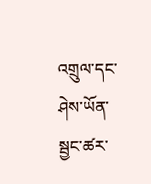འགྲུལ་དང་ ཤེས་ཡོན་སྦྱང་ཚར་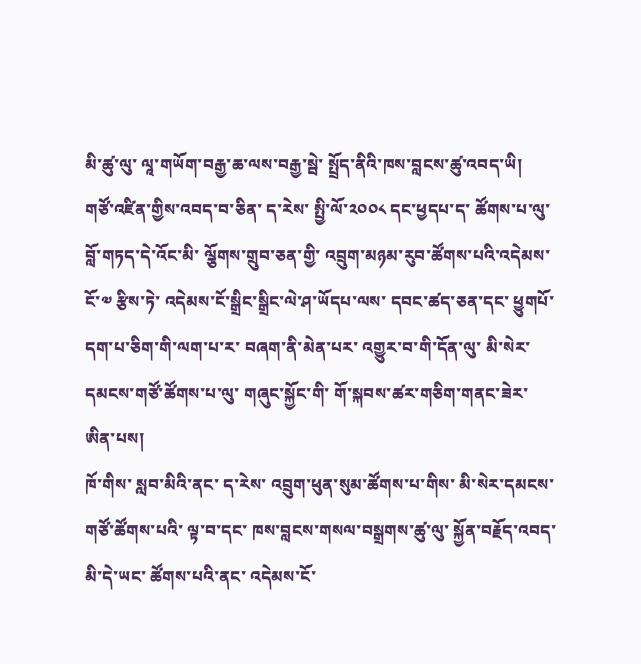མི་ཚུ་ལུ་ ལཱ་གཡོག་བརྒྱ་ཆ་ལས་བརྒྱ་སྦེ་ སྤྲོད་ནིའི་ཁས་བླངས་ཚུ་འབད་ཡི།
གཙོ་འཛིན་གྱིས་འབད་བ་ཅིན་ ད་རེས་ སྤྱི་ལོ་༢༠༠༨ དང་ཕྱདཔ་ད་ ཚོགས་པ་ལུ་ བློ་གཏད་དེ་འོང་མི་ ལྕོགས་གྲུབ་ཅན་གྱི་ འབྲུག་མཉམ་རུབ་ཚོགས་པའི་འདེམས་ངོ་༧ རྩིས་ཏེ་ འདེམས་ངོ་སྒྲིང་སྒྲིང་ལེ་ཤ་ཡོདཔ་ལས་ དབང་ཚད་ཅན་དང་ ཕྱུགཔོ་དག་པ་ཅིག་གི་ལག་པ་ར་ བཞག་ནི་མེན་པར་ འགྱུར་བ་གི་དོན་ལུ་ མི་སེར་དམངས་གཙོ་ཚོགས་པ་ལུ་ གཞུང་སྐྱོང་གི་ གོ་སྐབས་ཚར་གཅིག་གནང་ཟེར་ཨིན་པས།
ཁོ་གིས་ སླབ་མིའི་ནང་ ད་རེས་ འབྲུག་ཕུན་སུམ་ཚོགས་པ་གིས་ མི་སེར་དམངས་གཙོ་ཚོགས་པའི་ ལྟ་བ་དང་ ཁས་བླངས་གསལ་བསྒྲགས་ཚུ་ལུ་ སྐྱོན་བརྗོད་འབད་མི་དེ་ཡང་ ཚོགས་པའི་ནང་ འདེམས་ངོ་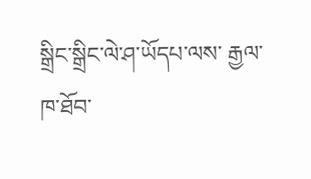སྒྲིང་སྒྲིང་ལེ་ཤ་ཡོདཔ་ལས་ རྒྱལ་ཁ་ཐོབ་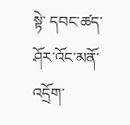སྟེ་ དབང་ཚད་ཤོར་འོང་མནོ་འདྲོག་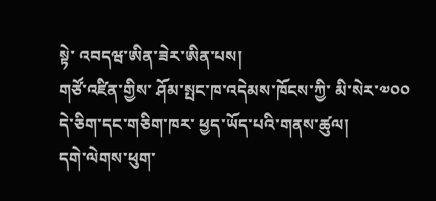སྟེ་ འབདཝ་ཨིན་ཟེར་ཨིན་པས།
གཙོ་འཛིན་གྱིས་ ཤོམ་སྤང་ཁ་འདེམས་ཁོངས་ཀྱི་ མི་སེར་༧༠༠ དེ་ཅིག་དང་གཅིག་ཁར་ ཕྱད་ཡོད་པའི་གནས་ཚུལ།
དགེ་ལེགས་ཕུག་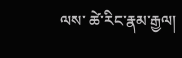ལས་ ཚེ་རིང་རྣམ་རྒྱལ།